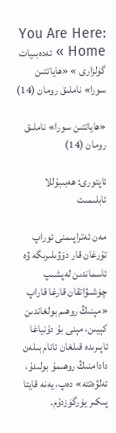You Are Here: Home » ئەدەبىيات گۈلزارى » «ھاياتتىن سورا» ناملىق رومان (14)

«ھاياتتىن سورا» ناملىق رومان (14)

ئاپتورى: ھەبىبۇللا ئابلىمىت

مەن ئەتراپىمنى ئوراپ تۇرغان قار دۆۋىلىرىگە ۋە ئاسماندىن لەپشىپ چۈشىۋاتقان قارغا قاراپ «مېنىڭ روھىم بولغاندىن كېيىن، مېنى بۇ دۇنياغا ئاپىرىدە قىلغان ئانام بىلەن دادامنىڭ روھىمۇ بولىدۇ، ئەلۋەتتە» دەپ، يەنە قايتا پىكىر يۈرگۈزدۇم.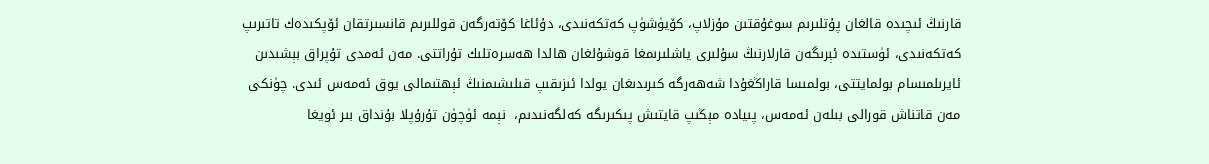قارنىڭ ئىچىدە قالغان پۇتلىرىم سوغۇقتىن مۇزلاپ، كۆيۈشۈپ كەتكەنىدى، دۇئاغا كۆتەرگەن قوللىرىم قانسىرتقان ئۆپكىدەك تاتىرىپ كەتكەنىدى، ئۈستىدە ئېرىگەن قارلارنىڭ سۇلىرى ياشلىرىمغا قوشۇلغان ھالدا ھەسرەتلىك تۇراتتى. مەن ئەمدى تۇپراق بېشىدىن ئايرىلمىسام بولمايتتى، بولمىسا قاراڭغۇدا شەھەرگە كىرىدىغان يولدا ئىزىقىپ قىلىشىمنىڭ ئېھتىمالى يوق ئەمەس ئىدى. چۈنكى مەن قاتناش قورالى بىلەن ئەمەس، پىيادە مېڭىپ قايتىش پىكىرىگە كەلگەنىدىم،  نېمە ئۈچۈن تۇرۇپلا بۇنداق بىر ئويغا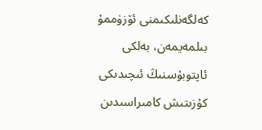كەلگەنلىكىمنى ئۆزۈممۇ بىلمەيمەن، بەلكى ئاپتوبۇسنىڭ ئىچىدىكى كۇزىتىش كامىراسىدىن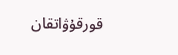قورقۇۋاتقان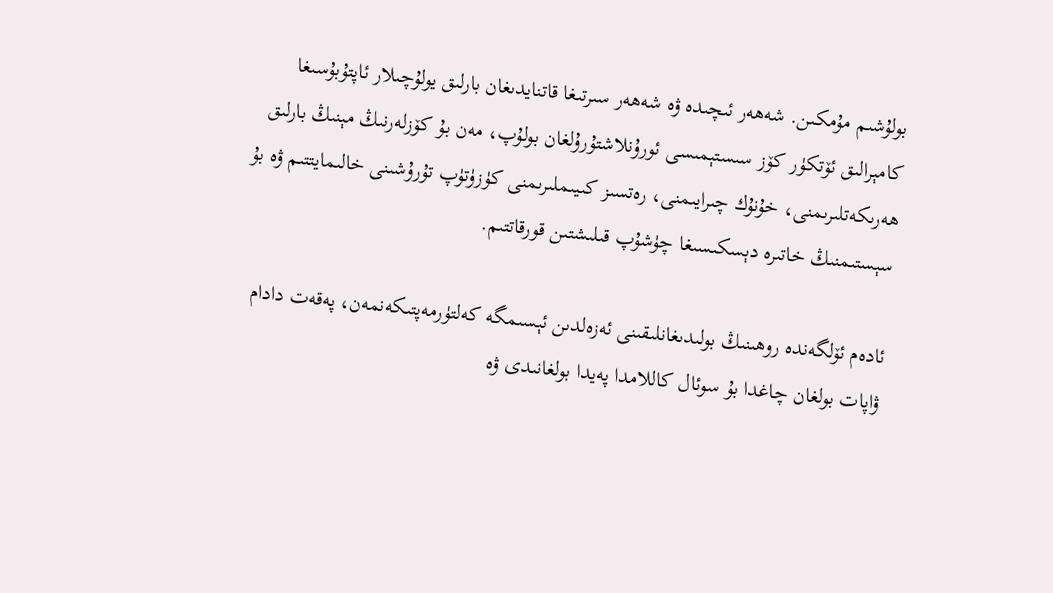بولۇشىم مۇمكىن. شەھەر ئىچىدە ۋە شەھەر سىرتىغا قاتنايدىغان بارلىق يولۇچىلار ئاپتۇبۇسىغا كامېرالىق ئۆتكۈر كۆز سىستېمىسى ئورۇنلاشتۇرۇلغان بولۇپ، مەن بۇ كۆزلەرنىڭ مېنىڭ بارلىق ھەرىكەتلىرىمنى، خۇنۇك چىرايىمنى، رەتسىز كىيىملىرىمنى كۈزۈتۈپ تۇرۇشىنى خالىمايتتىم ۋە بۇ سېستىمنىڭ خاتىرە دېسكىسىغا چۈشۇپ قىلىشتىن قورقاتتىم.

ئادەم ئۆلگەندە روھىنىڭ بولىدىغانلىقىنى ئەزەلدىن ئېسىمگە كەلتۈرمەپتىكەنمەن، پەقەت دادام ۋاپات بولغان چاغدا بۇ سوئال كاللامدا پەيدا بولغانىدى ۋە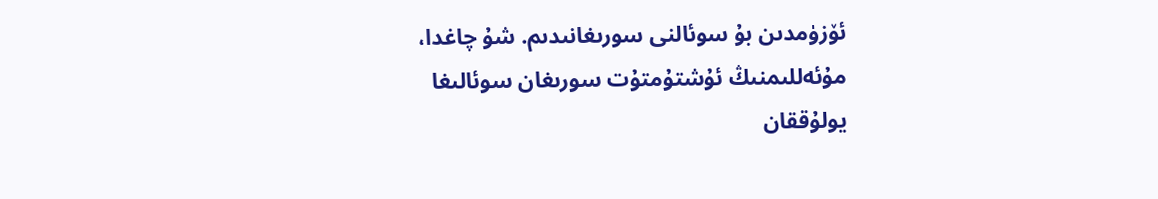ئۆزۈمدىن بۇ سوئالنى سورىغانىدىم. شۇ چاغدا، مۇئەللىمنىڭ ئۇشتۇمتۇت سورىغان سوئالىغا يولۇققان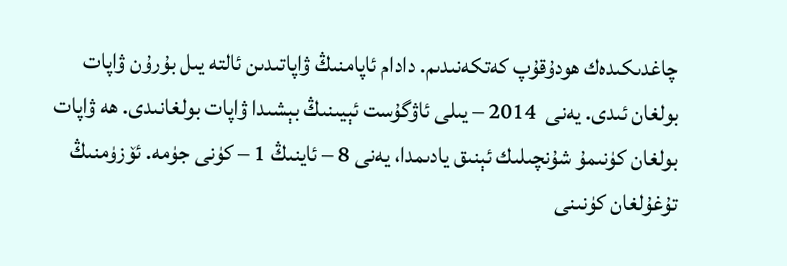چاغدىكىدەك ھودۇقۇپ كەتكەنىدىم. دادام ئاپامنىڭ ۋاپاتىدىن ئالتە يىل بۇرۇن ۋاپات بولغان ئىدى. يەنى  2014 – يىلى ئاۋگۇست ئېيىنىڭ بېشىدا ۋاپات بولغانىدى. ھە ۋاپات بولغان كۈنىمۇ شۇنچىلىك ئېنىق يادىمدا، يەنى 8 – ئاينىڭ 1 – كۈنى جۈمە. ئۆزۈمنىڭ تۇغۇلغان كۈنىنى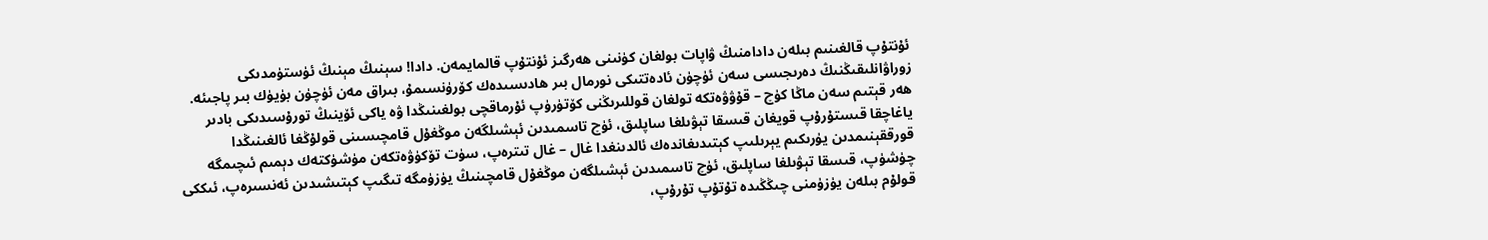ئۇنتۇپ قالغىنىم بىلەن دادامنىڭ ۋاپات بولغان كۈنىنى ھەرگىز ئۇنتۇپ قالمايمەن. دادا! سېنىڭ مېنىڭ ئۈستۈمدىكى زوراۋانلىقىڭنىڭ دەرىجىسى سەن ئۈچۈن ئادەتتىكى نورمال بىر ھادىسىدەك كۆرۈنسىمۇ، بىراق مەن ئۈچۈن بۈيۈك بىر پاجىئە. ھەر قېتىم سەن ماڭا كۈچ – قۇۋۋەتكە تولغان قوللىرىڭنى كۆتۈرۈپ ئۇرماقچى بولغىنىڭدا ۋە ياكى ئۆينىڭ تورۇسىدىكى بادىر ياغاچقا قىستۇرۇپ قويغان قىسقا تېۋىلغا ساپلىق، ئۈچ تاسمىدىن ئېشىلگەن موڭغۇل قامچىسىنى قولۇڭغا ئالغىنىڭدا قورققېنىمدىن يۈرىكىم يېرىلىپ كېتىدىغاندەك ئالدىنغدا غال – غال تىترەپ، سۈت تۆكۈۋەتكەن مۈشۈكتەك دېمىم ئىچىمگە چۈشۈپ، قىسقا تېۋىلغا ساپلىق، ئۈچ تاسمىدىن ئېشىلگەن موڭغۇل قامچىنىڭ يۈزۈمگە تىگىپ كېتىشىدىن ئەنسىرەپ، ئىككى قولۇم بىلەن يۈزۈمنى چىڭڭىدە تۇتۇپ تۇرۇپ،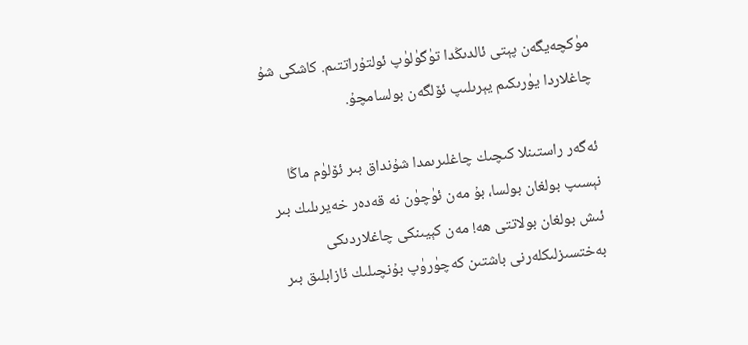مۈكچەيگەن پېتى ئالدىڭدا تۈگۈلۈپ ئولتۇراتتىم. كاشكى شۇ چاغلاردا يۈرىكىم يېرىلىپ ئۆلگەن بولسامچۇ.

ئەگەر راستىنلا كىچىك چاغلىرىمدا شۇنداق بىر ئۆلۈم ماڭا نېسىپ بولغان بولسا، بۇ مەن ئۈچۈن نە قەدەر خەيرىلىك بىر ئىش بولغان بولاتتى ھە! مەن كېيىنكى چاغلاردىكى بەختسىزلىكلەرنى باشتىن كەچۈرۈپ بۇنچىلىك ئازابلىق بىر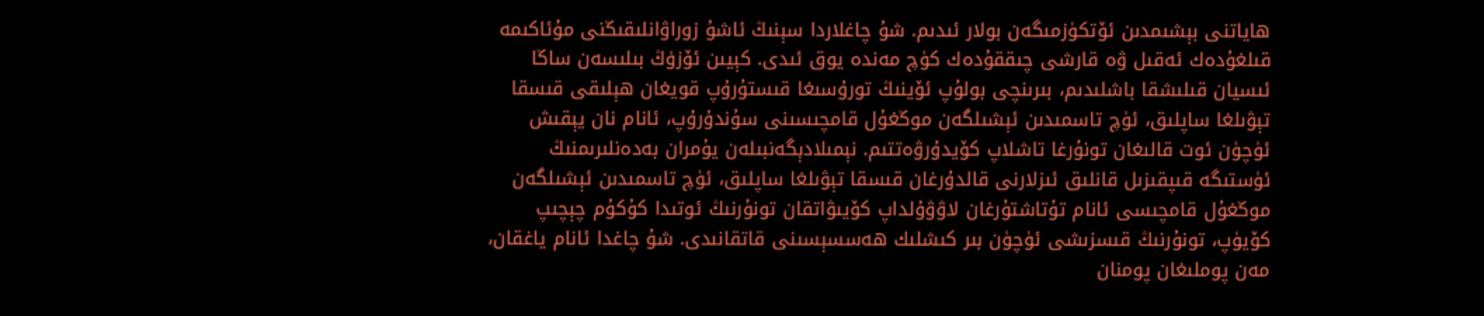ھاياتنى بېشىمدىن ئۆتكۈزمىگەن بولار ئىدىم. شۇ چاغلاردا سېنىڭ ئاشۇ زوراۋانلىقىڭنى مۇئاكىمە قىلغۇدەك ئەقىل ۋە قارشى چىققۇدەك كۈچ مەندە يوق ئىدى. كېيىن ئۆزۈڭ بىلىسەن ساڭا ئىسيان قىلىشقا باشلىدىم، بىرىنچى بولۇپ ئۆينىڭ تورۇسىغا قىستۇرۇپ قويغان ھېلىقى قىسقا تېۋىلغا ساپلىق، ئۈچ تاسمىدىن ئېشىلگەن موڭغۇل قامچىسىنى سۇندۇرۇپ، ئانام نان يېقىش ئۈچۈن ئوت قالىغان تونۇرغا تاشلاپ كۆيدۇرۋەتتىم. نېمىلادېگەنبىلەن يۇمران بەدەنلىرىمنىڭ ئۈستىگە قىپقىزىل قانلىق ئىزلارنى قالدۇرغان قىسقا تېۋىلغا ساپلىق، ئۈچ تاسمىدىن ئېشىلگەن موڭغۇل قامچىسى ئانام تۇتاشتۇرغان لاۋۋۇلداپ كۆيىۋاتقان تونۇرنىڭ ئوتىدا كۇكۇم چېچىپ كۆيۈپ، تونۇرنىڭ قىسزىشى ئۈچۈن بىر كىشلىك ھەسسېسىنى قاتقانىدى. شۇ چاغدا ئانام ياغقان، مەن پوملىغان پومنان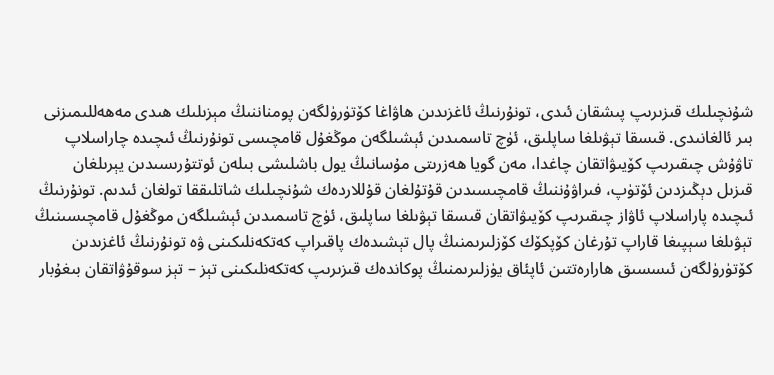شۇنچىلىك قىزىرىپ پىشقان ئىدى، تونۇرنىڭ ئاغزىدىن ھاۋاغا كۆتۈرۈلگەن پومناننىڭ مېزىلىك ھىدى مەھەللىمىزنى بىر ئالغانىدى. قىسقا تېۋىلغا ساپلىق، ئۈچ تاسمىدىن ئېشىلگەن موڭغۇل قامچىسى تونۇرنىڭ ئىچىدە چاراسلاپ تاۋۇش چىقىرىپ كۆيىۋاتقان چاغدا، مەن گويا ھەزرىتى مۇسانىڭ يول باشلىشى بىلەن ئوتتۇرىسىدىن يېرىلغان قىزىل دېڭىزدىن ئۆتۈپ، فىراۋۇننىڭ قامچىسىدىن قۇتۇلغان قۇللاردەك شۇنچىلىك شاتلىققا تولغان ئىدىم. تونۇرنىڭ ئىچىدە پاراسلاپ ئاۋاز چىقىرىپ كۆيىۋاتقان قىسقا تېۋىلغا ساپلىق، ئۈچ تاسمىدىن ئېشىلگەن موڭغۇل قامچىسىنىڭ تېۋىلغا سېپىغا قاراپ تۇرغان كۆپكۆك كۆزلىرىمنىڭ پال تېشىدەك پاقىراپ كەتكەنلىكىنى ۋە تونۇرنىڭ ئاغزىدىن كۆتۈرۈلگەن ئىسسىق ھارارەتتىن ئاپئاق يۈزلىرىمنىڭ پوكاندەك قىزىرىپ كەتكەنلىكىنى تېز – تېز سوقۇۋاتقان بىغۇبار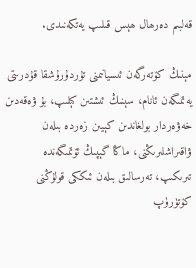قەلبىم دەرھال ھېس قىلىپ يەتكەنىدى.

مېنىڭ كۆتەرگەن ئىسيانىمنى تۇردۇرۇشقا قۇدرىتى يەتمىگەن ئانام، سېنىڭ ئىشتىن كېلىپ، بۇ ۋەقەدىن خەۋەردار بولغاندىن كېيىن زەردە بىلەن ۋاقىراشلىرىڭنى، ماڭا گېپىڭ ئۆتمىگەندە تىرىكىپ، تەرسالىق بىلەن ئىككى قولۇڭنى كۆتۈرۈپ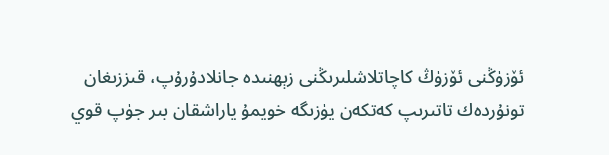ئۆزۈڭنى ئۆزۈڭ كاچاتلاشلىرىڭنى زېھنىدە جانلادۇرۇپ، قىززىغان تونۇردەك تاتىرىپ كەتكەن يۈزىگە خويمۇ ياراشقان بىر جۈپ قوي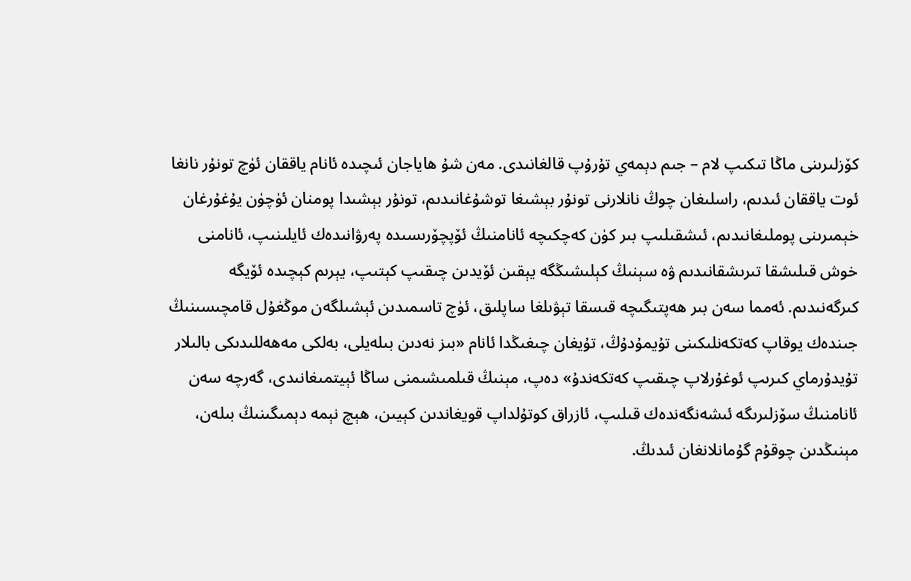كۆزلىرىنى ماڭا تىكىپ لام – جىم دېمەي تۇرۇپ قالغانىدى. مەن شۇ ھاياجان ئىچىدە ئانام ياققان ئۈچ تونۇر نانغا ئوت ياققان ئىدىم، راسلىغان چوڭ نانلارنى تونۇر بېشىغا توشۇغانىدىم، تونۇر بېشىدا پومنان ئۈچۈن يۇغۇرغان خېمىرىنى پوملىغانىدىم، ئىشقىلىپ بىر كۈن كەچكىچە ئانامنىڭ ئۆپچۆرىسىدە پەرۋانىدەك ئايلىنىپ، ئانامنى خوش قىلىشقا تىرىشقانىدىم ۋە سېنىڭ كېلىشىڭگە يېقىن ئۆيدىن چىقىپ كېتىپ، يېرىم كېچىدە ئۆيگە كىرگەنىدىم. ئەمما سەن بىر ھەپتىگىچە قىسقا تېۋىلغا ساپلىق، ئۈچ تاسمىدىن ئېشىلگەن موڭغۇل قامچىسىنىڭ جىندەك يوقاپ كەتكەنلىكىنى تۇيمۇدۇڭ، تۇيغان چىغىڭدا ئانام «بىز نەدىن بىلەيلى، بەلكى مەھەللىدىكى بالىلار تۇيدۇرماي كىرىپ ئوغۇرلاپ چىقىپ كەتكەندۇ» دەپ، مېنىڭ قىلمىشىمنى ساڭا ئېيتمىغانىدى، گەرچە سەن ئانامنىڭ سۆزلىرىگە ئىشەنگەندەك قىلىپ، ئازراق كوتۇلداپ قويغاندىن كېيىن، ھېچ نېمە دېمىگىنىڭ بىلەن، مېنىڭدىن چوقۇم گۇمانلانغان ئىدىڭ.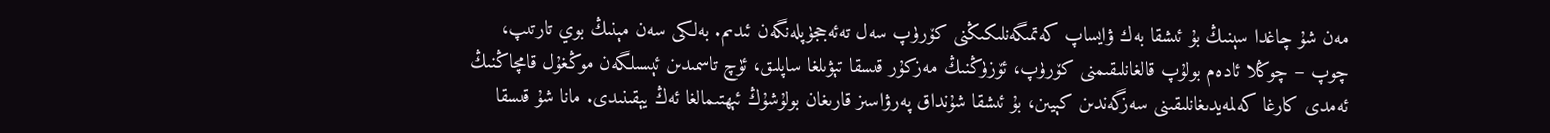مەن شۇ چاغدا سېنىڭ بۇ ئىشقا بەك ۋايساپ كەتمىگەنلىكىڭنى كۆرۈپ سەل تەئەججۈپلەنگەن ئىدىم. بەلكى سەن مېنىڭ بوي تارتىپ، چوپ – چوڭلا ئادەم بولۇپ قالغانلىقىمنى كۆرۈپ، ئۆزۈڭنىڭ مەزكۇر قىسقا تېۋىلغا ساپلىق، ئۈچ تاسمىدىن ئېسىلگەن موڭغۇل قامچاڭنىڭ ئەمدى كارغا كەلمەيدىغانلىقىنى سەزگەندىن كېيىن، بۇ ئىشقا شۇنداق پەرۋاسىز قارىغان بولۇشۇڭ ئېھتىمالغا ئەڭ يېقىنىدى. مانا شۇ قىسقا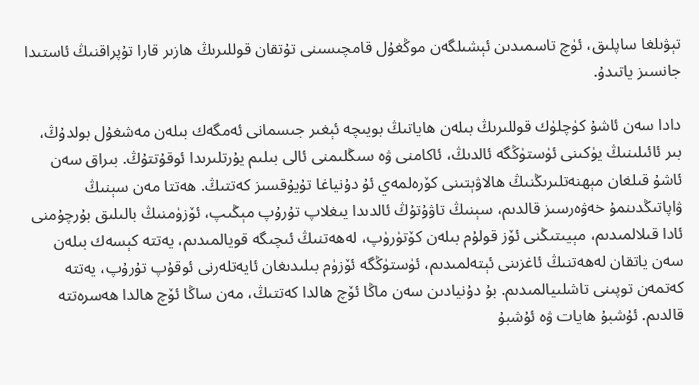تېۋىلغا ساپلىق، ئۈچ تاسمىدىن ئېشىلگەن موڭغۇل قامچىسىنى تۇتقان قوللىرىڭ ھازىر قارا تۇپراقنىڭ ئاستىدا جانسىز ياتىدۇ.

دادا سەن ئاشۇ كۈچلۈك قوللىرىڭ بىلەن ھاياتىڭ بويىچە ئېغىر جىسمانى ئەمگەك بىلەن مەشغۇل بولدۇڭ، بىر ئائىلىنىڭ يۈكىنى ئۈستۈڭگە ئالدىڭ، ئاكامنى ۋە سىڭلىمنى ئالى بىلىم يۇرتلىرىدا ئوقۇتتۇڭ. بىراق سەن ئاشۇ قىلغان مېھنەتلىرىڭنىڭ ھالاۋېتىنى كۆرەلمەي ئۇ دۇنياغا تۇيۇقسىز كەتتىڭ. ھەتتا مەن سېنىڭ ۋاپاتىڭدىنمۇ خەۋەرسىز قالدىم، سېنىڭ تاۋۇتۇڭ ئالدىدا يىغلاپ تۇرۇپ مېڭىپ، ئۆزۈمنىڭ بالىلىق بۇرچۇمنى ئادا قىلالمىدىم، مېيىتىڭنى ئۆز قولۇم بىلەن كۆتۈرۈپ، لەھەتنىڭ ئىچىگە قويالمىدىم، يەتتە كېسەك بىلەن سەن ياتقان لەھەتنىڭ ئاغزىنى ئېتەلمىدىم، ئۈستۈڭگە ئۆزۈم بىلىدىغان ئايەتلەرنى ئوقۇپ تۇرۇپ، يەتتە كەتمەن توپىنى تاشلىيالمىدىم. بۇ دۇنيادىن سەن ماڭا ئۆچ ھالدا كەتتىڭ، مەن ساڭا ئۆچ ھالدا ھەسرەتتە قالدىم. ئۇشبۇ ھايات ۋە ئۇشبۇ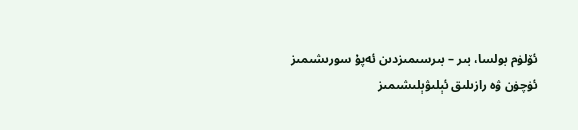ئۆلۈم بولسا، بىر – بىرسىمىزدىن ئەپۇ سورىشىمىز ئۈچۈن ۋە رازىلىق ئېلىۋېلىشىمىز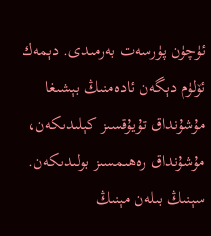ئۈچۈن پۈرسەت بەرمىدى. دېمەك ئۆلۈم دېگەن ئادەمنىڭ بېشىغا مۇشۇنداق تۇيۇقسىز كېلىدىكەن، مۇشۇنداق رەھىمسىز بولىدىكەن. سېنىڭ بىلەن مېنىڭ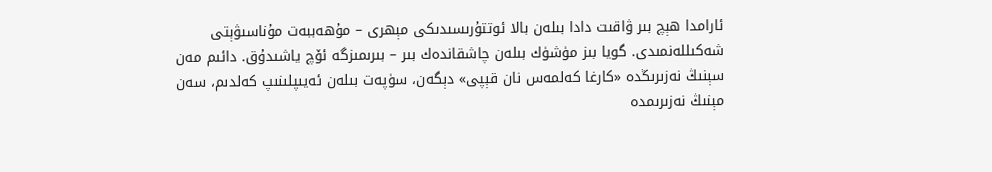ئارامدا ھېچ بىر ۋاقىت دادا بىلەن بالا ئوتتۇرىسىدىكى مېھرى – مۇھەببەت مۇناسىۋېتى شەكىللەنمىدى. گويا بىز مۈشۈك بىلەن چاشقاندەك بىر – بىرىمىزگە ئۆچ ياشىدۇق. دائىم مەن سېنىڭ نەزىرىڭدە «كارغا كەلمەس نان قېپى» دېگەن، سۈپەت بىلەن ئەيىپلىنىپ كەلدىم، سەن مېنىڭ نەزىرىمدە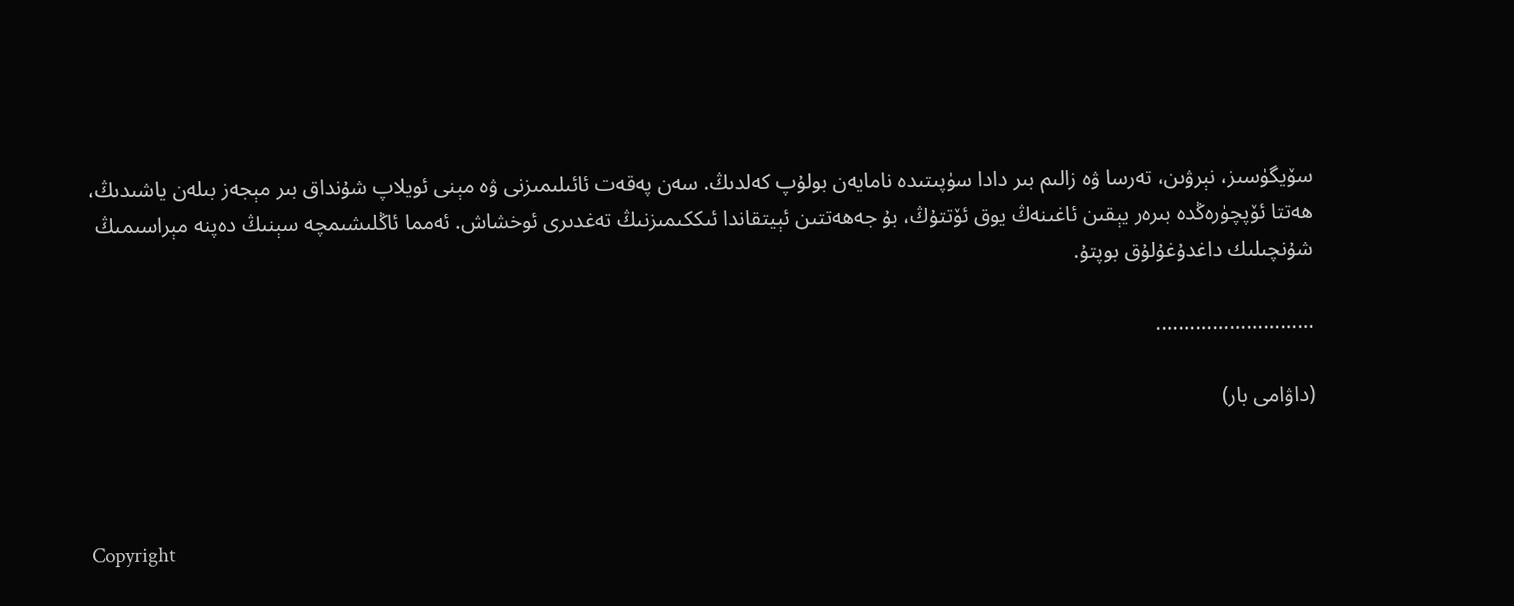سۆيگۈسىز، نېرۋىن، تەرسا ۋە زالىم بىر دادا سۈپىتىدە نامايەن بولۇپ كەلدىڭ. سەن پەقەت ئائىلىمىزنى ۋە مېنى ئويلاپ شۇنداق بىر مېجەز بىلەن ياشىدىڭ، ھەتتا ئۆپچۈرەڭدە بىرەر يېقىن ئاغىنەڭ يوق ئۆتتۇڭ، بۇ جەھەتتىن ئېيتقاندا ئىككىمىزنىڭ تەغدىرى ئوخشاش. ئەمما ئاڭلىشىمچە سېنىڭ دەپنە مېراسىمىڭ شۇنچىلىك داغدۇغۇلۇق بوپتۇ.

……………………….

(داۋامى بار)



Copyright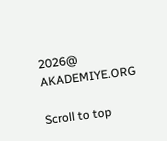2026@ AKADEMIYE.ORG

Scroll to top